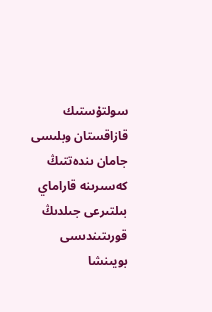سولتۇستىك قازاقستان وبلىسى جامان ىندەتتىڭ كەسىرىنە قاراماي بىلتىرعى جىلدىڭ قورىتىندىسى بويىنشا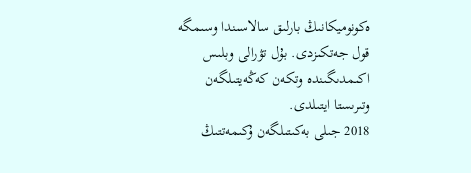ەكونوميكانىڭ بارلىق سالاسىندا وسىمگە قول جەتكىزدى. بۇل تۋرالى وبلىس اكىمدىگىندە وتكەن كەڭەيتىلگەن وتىرىستا ايتىلدى.
2018 جىلى بەكىتىلگەن ۇكىمەتتىڭ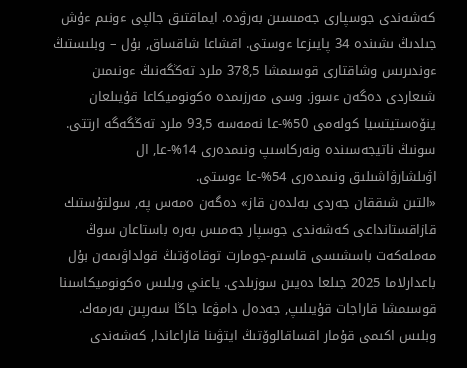كەشەندى جوسپارى جەمىسىن بەرۋدە. ايماقتىق جالپى ءونىم ءۇش جىلدىڭ ىشىندە 34 پايىزعا ءوستى. اقشاعا شاقساق, بۇل – وبلىستىڭ ءوندىرىس وشاقتارى قوسىمشا 378,5 ملرد تەڭگەنىڭ ءونىمىن شىعاردى دەگەن ءسوز. وسى مەرزىمدە ەكونوميكاعا قۇيىلعان ينۆەستيتسيا كولەمى 50%-عا نەمەسە 93,5 ملرد تەڭگەگە ارتتى. سونىڭ ناتيجەسىندە ونەركاسىپ ونىمدەرى 14%-عا, ال اۋىلشارۋاشىلىق ونىمدەرى 54%-عا ءوستى.
«التىن شىققان جەردى بەلدەن قاز» دەگەن ەمەس پە, سولتۇستىك قازاقستانداعى كەشەندى جوسپار جەمىس بەرە باستاعان سوڭ مەملەكەت باسشىسى قاسىم-جومارت توقاەۆتىڭ قولداۋىمەن بۇل باعدارلاما 2025 جىلعا دەيىن سوزىلدى. ياعني وبلىس ەكونوميكاسىنا قوسىمشا قاراجات قۇيىلىپ, جەدەل دامۋعا جاڭا سەرپىن بەرمەك.
وبلىس اكىمى قۇمار اقساقالوۆتىڭ ايتۋىنا قاراعاندا, كەشەندى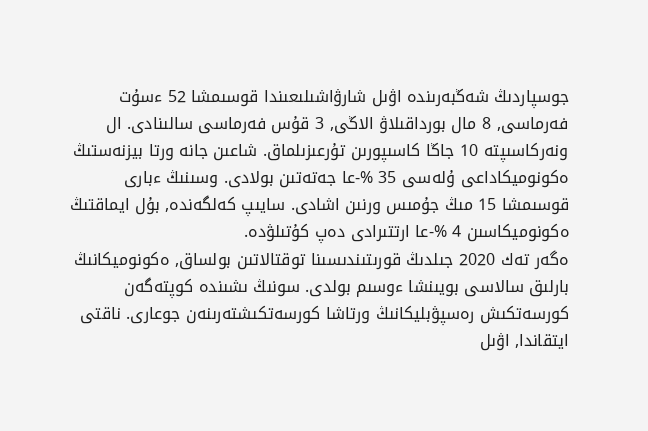جوسپاردىڭ شەڭبەرىندە اۋىل شارۋاشىلىعىندا قوسىمشا 52 ءسۇت فەرماسى, 8 مال بورداقىلاۋ الاڭى, 3 قۇس فەرماسى سالىنادى. ال ونەركاسىپتە 10 جاڭا كاسىپورىن تۇرعىزىلماق. شاعىن جانە ورتا بيزنەستىڭ ەكونوميكاداعى ۇلەسى 35 %-عا جەتەتىن بولادى. وسىنىڭ ءبارى قوسىمشا 15 مىڭ جۇمىس ورنىن اشادى. سايىپ كەلگەندە, بۇل ايماقتىڭ ەكونوميكاسىن 4 %-عا ارتتىرادى دەپ كۇتىلۋدە.
ەگەر تەك 2020 جىلدىڭ قورىتىندىسىنا توقتالاتىن بولساق, ەكونوميكانىڭ بارلىق سالاسى بويىنشا ءوسىم بولدى. سونىڭ ىشىندە كوپتەگەن كورسەتكىش رەسپۋبليكانىڭ ورتاشا كورسەتكىشتەرىنەن جوعارى. ناقتى ايتقاندا, اۋىل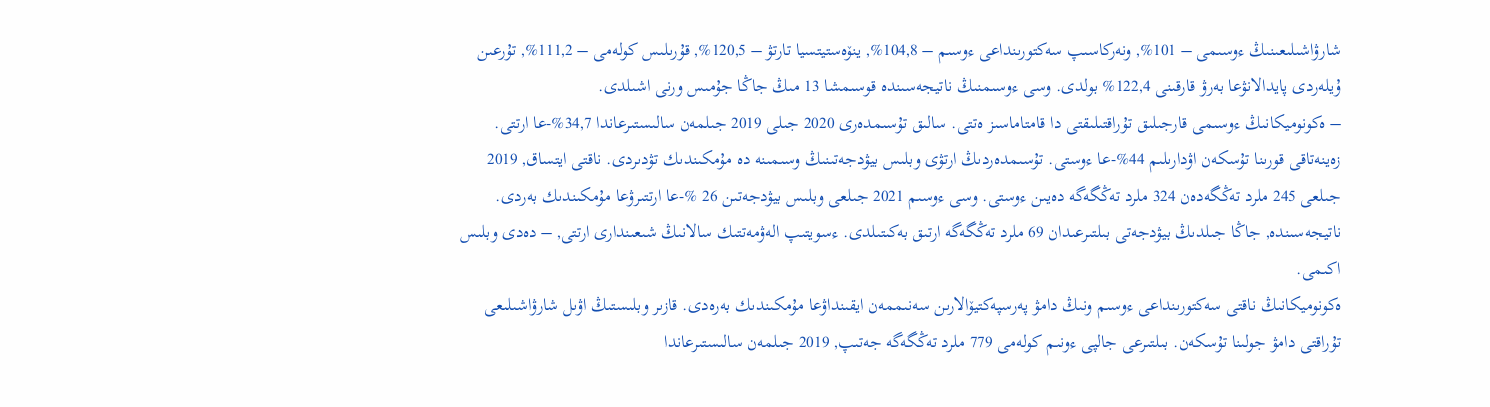شارۋاشىلىعىنىڭ ءوسىمى – 101%, ونەركاسىپ سەكتورىنداعى ءوسىم – 104,8%, ينۆەستيتسيا تارتۋ – 120,5%, قۇرىلىس كولەمى – 111,2%, تۇرعىن ۇيلەردى پايدالانۋعا بەرۋ قارقىنى 122,4% بولدى. وسى ءوسىمنىڭ ناتيجەسىندە قوسىمشا 13 مىڭ جاڭا جۇمىس ورنى اشىلدى.
– ەكونوميكانىڭ ءوسىمى قارجىلىق تۇراقتىلىقتى دا قامتاماسىز ەتتى. سالىق تۇسىمدەرى 2020 جىلى 2019 جىلمەن سالىستىرعاندا 34,7%-عا ارتتى. زەينەتاقى قورىنا تۇسكەن اۋدارىلىم 44%-عا ءوستى. تۇسىمدەردىڭ ارتۋى وبلىس بيۋدجەتىنىڭ وسىمىنە دە مۇمكىندىك تۋدىردى. ناقتى ايتساق, 2019 جىلعى 245 ملرد تەڭگەدەن 324 ملرد تەڭگەگە دەيىن ءوستى. وسى ءوسىم 2021 جىلعى وبلىس بيۋدجەتىن 26 %-عا ارتتىرۋعا مۇمكىندىك بەردى. ناتيجەسىندە, جاڭا جىلدىڭ بيۋدجەتى بىلتىرعىدان 69 ملرد تەڭگەگە ارتىق بەكىتىلدى. ءسويتىپ الەۋمەتتىك سالانىڭ شىعىندارى ارتتى, – دەدى وبلىس اكىمى.
ەكونوميكانىڭ ناقتى سەكتورىنداعى ءوسىم ونىڭ دامۋ پەرسپەكتيۆالارىن سەنىممەن ايقىنداۋعا مۇمكىندىك بەرەدى. قازىر وبلىستىڭ اۋىل شارۋاشىلىعى تۇراقتى دامۋ جولىنا تۇسكەن. بىلتىرعى جالپى ءونىم كولەمى 779 ملرد تەڭگەگە جەتىپ, 2019 جىلمەن سالىستىرعاندا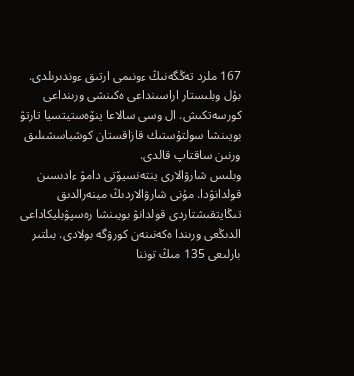167 ملرد تەڭگەنىڭ ءونىمى ارتىق ءوندىرىلدى. بۇل وبلىستار اراسىنداعى ەكىنشى ورىنداعى كورسەتكىش. ال وسى سالاعا ينۆەستيتسيا تارتۋ بويىنشا سولتۇستىك قازاقستان كوشباسشىلىق ورنىن ساقتاپ قالدى.
وبلىس شارۋالارى ينتەنسيۆتى دامۋ ءادىسىن قولدانۋدا. مۇنى شارۋالاردىڭ مينەرالدىق تىڭايتقىشتاردى قولدانۋ بويىنشا رەسپۋبليكاداعى الدىڭعى ورىندا ەكەنىنەن كورۋگە بولادى. بىلتىر بارلىعى 135 مىڭ توننا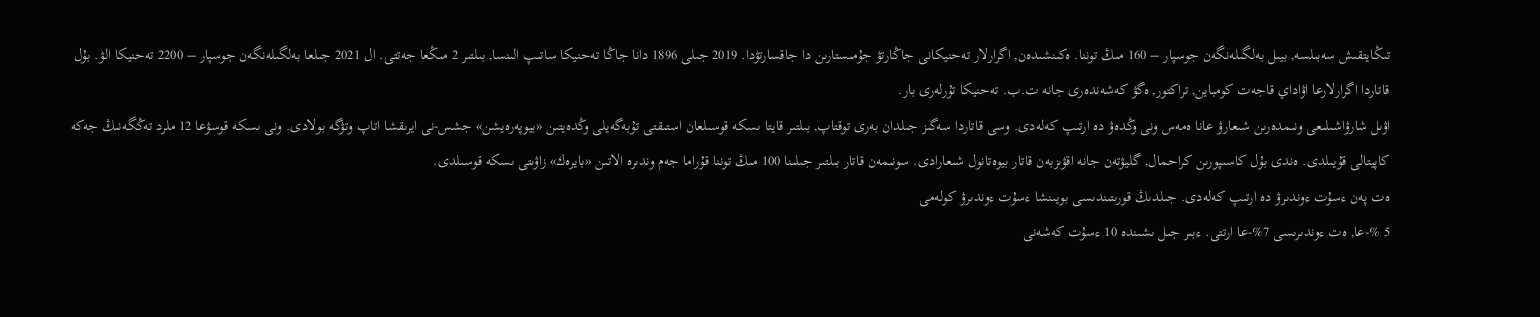تىڭايتقىش سەبىلسە, بيىل بەلگىلەنگەن جوسپار – 160 مىڭ توننا. ەكىنشىدەن, اگرارلار تەحنيكانى جاڭارتۋ جۇمىستارىن دا جاقسارتۋدا. 2019 جىلى 1896 دانا جاڭا تەحنيكا ساتىپ الىنسا, بىلتىر 2 مىڭعا جەتتى. ال 2021 جىلعا بەلگىلەنگەن جوسپار – 2200 تەحنيكا الۋ. بۇل قاتاردا اگرارلارعا اۋاداي قاجەت كومباين, تراكتور, ەگۋ كەشەندەرى جانە ت.ب. تەحنيكا تۇرلەرى بار.
اۋىل شارۋاشىلىعى ونىمدەرىن شىعارۋ عانا ەمەس ونى وڭدەۋ دە ارتىپ كەلەدى. وسى قاتاردا سەگىز جىلدان بەرى توقتاپ, بىلتىر قايتا ىسكە قوسىلعان استىقتى تۇبەگەيلى وڭدەيتىن «بيوپەرەيشن» جشس-نى ايرىقشا اتاپ وتۋگە بولادى. ونى ىسكە قوسۋعا 12 ملرد تەڭگەنىڭ جەكە كاپيتالى قۇيىلدى. ەندى بۇل كاسىپورىن كراحمال, گليۋتەن جانە اقۋىزبەن قاتار بيوەتانول شىعارادى. سونىمەن قاتار بىلتىر جىلىنا 100 مىڭ توننا قۇراما جەم وندىرە الاتىن «بايرەك» زاۋىتى ىسكە قوسىلدى.
ەت پەن ءسۇت ءوندىرۋ دە ارتىپ كەلەدى. جىلدىڭ قورىتىندىسى بويىنشا ءسۇت ءوندىرۋ كولەمى
5 %-عا, ەت ءوندىرىسى 7%-عا ارتتى. ءبىر جىل ىشىندە 10 ءسۇت كەشەنى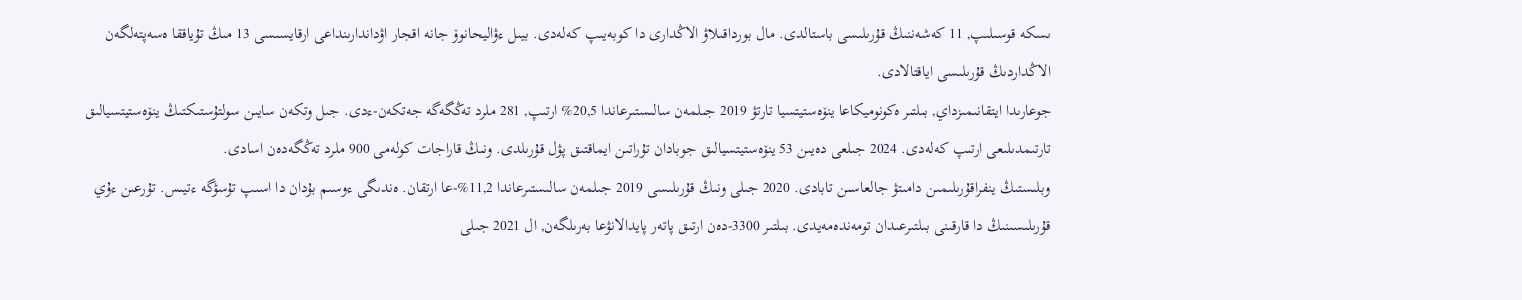ىسكە قوسىلىپ, 11 كەشەننىڭ قۇرىلىسى باستالدى. مال بورداقىلاۋ الاڭدارى دا كوبەيىپ كەلەدى. بيىل ءۋاليحانوۆ جانە اقجار اۋداندارىنداعى ارقايسىسى 13 مىڭ تۇياققا ەسەپتەلگەن الاڭداردىڭ قۇرىلىسى اياقتالادى.
جوعارىدا ايتقانىمىزداي, بىلتىر ەكونوميكاعا ينۆەستيتسيا تارتۋ 2019 جىلمەن سالىستىرعاندا 20,5% ارتىپ, 281 ملرد تەڭگەگە جەتكەن-ءدى. جىل وتكەن سايىن سولتۇستىكتىڭ ينۆەستيتسيالىق تارتىمدىلىعى ارتىپ كەلەدى. 2024 جىلعى دەيىن 53 ينۆەستيتسيالىق جوبادان تۇراتىن ايماقتىق پۋل قۇرىلدى. ونىڭ قاراجات كولەمى 900 ملرد تەڭگەدەن اسادى.
وبلىستىڭ ينفراقۇرىلىمىن دامىتۋ جالعاسىن تابادى. 2020 جىلى ونىڭ قۇرىلىسى 2019 جىلمەن سالىستىرعاندا 11,2%-عا ارتقان. ەندىگى ءوسىم بۇدان دا اسىپ تۇسۋگە ءتيىس. تۇرعىن ءۇي قۇرىلىسىنىڭ دا قارقىنى بىلتىرعىدان تومەندەمەيدى. بىلتىر 3300-دەن ارتىق پاتەر پايدالانۋعا بەرىلگەن, ال 2021 جىلى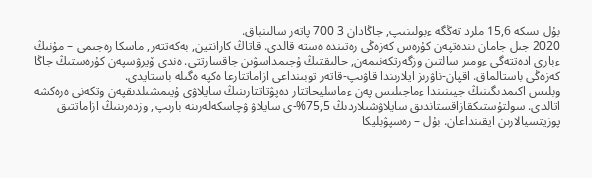بۇل ىسكە 15,6 ملرد تەڭگە ءبولىنىپ, جاڭادان 3 700 پاتەر سالىنباق.
2020 جىل جامان ىندەتپەن كۇرەس كەزەڭى رەتىندە ەستە قالدى. قاتاڭ كارانتين, بەكەتتەر, ماسكا رەجىمى – مۇنىڭ ءبارى ادەتتەگى ءومىر سالتىن وزگەرتكەنىمەن, حالىقتىڭ ۇجىمداسۋىن جاقسارتتى. ەندى ۆيرۋسپەن كۇرەستىڭ جاڭا كەزەڭى باستالماق. اقپان-ناۋرىز ايلارىندا قاۋىپ-قاتەر توبىنداعى ازاماتتارعا ەكپە ەگىلە باستايدى.
وبلىس اكىمدىگىنىڭ جيىنىندا ءماجىلىس پەن ءماسليحاتتار دەپۋتاتتارىنىڭ سايلاۋى ۇيىمشىلدىقپەن وتكەنى ەرەكشە اتالدى. سولتۇستىكقازاقستاندىق سايلاۋشىلاردىڭ 75,5%-ى سايلاۋ ۋچاسكەلەرىنە بارىپ, وزدەرىنىڭ ازاماتتىق پوزيتسيالارىن ايقىنداعان. بۇل – رەسپۋبليكا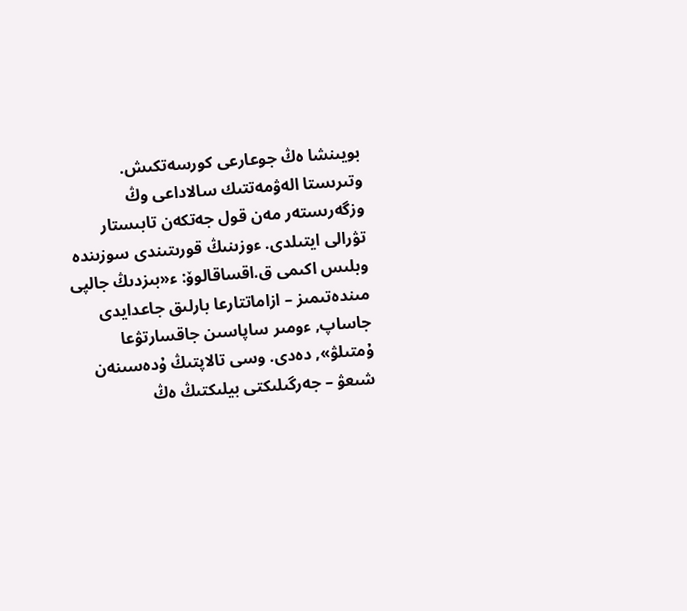بويىنشا ەڭ جوعارعى كورسەتكىش.
وتىرىستا الەۋمەتتىك سالاداعى وڭ وزگەرىستەر مەن قول جەتكەن تابىستار تۋرالى ايتىلدى. ءوزىنىڭ قورىتىندى سوزىندە وبلىس اكىمى ق.اقساقالوۆ: ء«بىزدىڭ جالپى مىندەتىمىز – ازاماتتارعا بارلىق جاعدايدى جاساپ, ءومىر ساپاسىن جاقسارتۋعا ۇمتىلۋ», دەدى. وسى تالاپتىڭ ۇدەسىنەن شىعۋ – جەرگىلىكتى بيلىكتىڭ ەڭ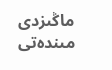ماڭىزدى مىندەتى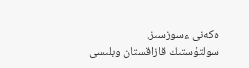ەكەنى ءسوزسىز.
سولتۇستىك قازاقستان وبلىسى